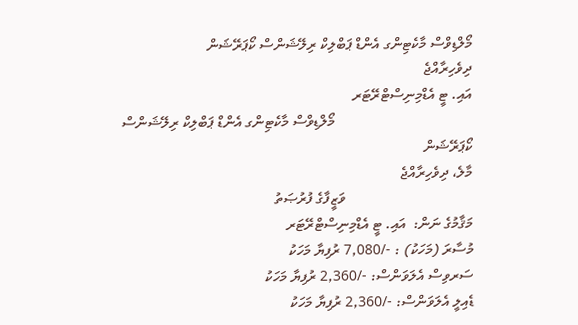މޯލްޑިވްސް މާކެޓިންގ އެންޑް ޕަބްލިކް ރިލޭޝަންސް ކޯޕަރޭޝަން
ދިވެހިރާއްޖެ
އައި. ޓީ އެޑްމިނިސްޓްރޭޓަރ
                                      މޯލްޑިވްސް މާކެޓިންގ އެންޑް ޕަބްލިކް ރިލޭޝަންސް ކޯޕަރޭޝަން
މާލެ، ދިވެހިރާއްޖެ
                                   ވަޒީފާގެ ފުރުޞަތު
މަޤާމުގެ ނަން:  އައި. ޓީ އެޑްމިނިސްޓްރޭޓަރ
މުސާރަ (މަހަކު) : -/7,080 ރުފިޔާ މަހަކު
ސަރވިސް އެލަވަންސް: -/2,360 ރުފިޔާ މަހަކު
ޑެއިލީ އެލަވަންސް: -/2,360 ރުފިޔާ މަހަކު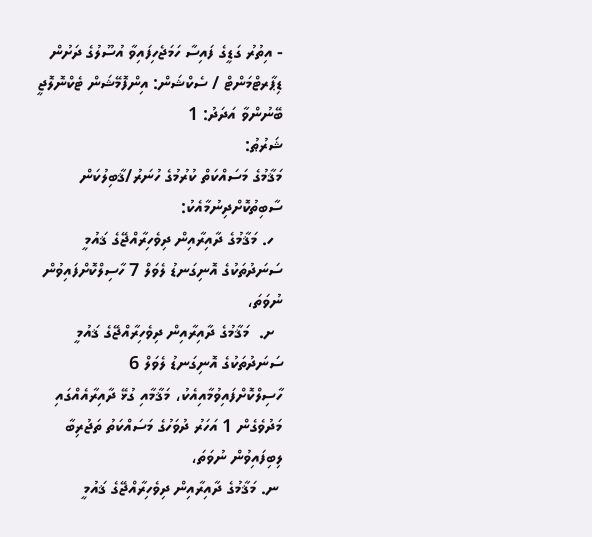- އިތުރު ގަޑީގެ ފައިސާ ހަމަޖެހިފައިވާ އުސޫލުގެ ދަށުން
ޑިޕާރޓްމަންޓް / ސެކްޝަން: އިންފޮމޭޝަން ޓެކްނޮލޮޖީ
ބޭނުންވާ އަދަދު: 1
ޝަރުޠު:
މަޤާމުގެ މަސައްކަތް ކުރުމުގެ ހުނަރު/ޤާބިލުކަން ސާބިތުކޮށްދިނުމާއެކު:
  ހ. މަޤާމުގެ ދާއިރާއިން ދިވެހިރާއްޖޭގެ ޤައުމީ ސަނަދުތަކުގެ އޮނިގަނޑު ލެވަލް 7 ހާސިލްކޮށްފައިވުން ނުވަތަ،
  ށ.  މަޤާމުގެ ދާއިރާއިން ދިވެހިރާއްޖޭގެ ޤައުމީ ސަނަދުތަކުގެ އޮނިގަނޑު ލެވަލް 6 ހާސިލްކޮށްފައިވުމާއިއެކު، މަޤާމާއި ގުޅޭ ދާއިރާއެއްގައި މަދުވެގެން 1 އަހަރު ދުވަހުގެ މަސައްކަތު ތަޖުރިބާ ލިބިފައިވުން ނުވަތަ،
 ނ. މަޤާމުގެ ދާއިރާއިން ދިވެހިރާއްޖޭގެ ޤައުމީ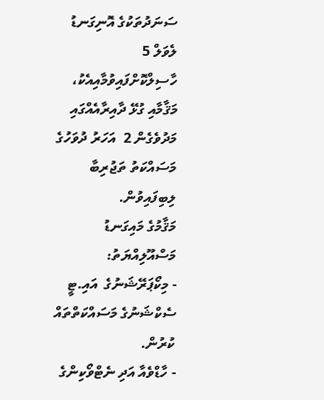ސަނަދުތަކުގެ އޮނިގަނޑު ލެވަލް 5 ހާސިލްކޮށްފައިވުމާއިއެކު، މަޤާމާއި ގުޅޭ ދާއިރާއެއްގައި މަދުވެގެން 2  އަހަރު ދުވަހުގެ މަސައްކަތު ތަޖުރިބާ ލިބިފައިވުން.
މަޤާމުގެ މައިގަނޑު މަސްއޫލިއްޔަތު:
- މިކޯޕަރޭޝަނުގެ  އައި.ޓީ ސެކްޝަނުގެ މަސައްކަތްތައް ކުރުން.
- ހާޑްވެއާ އަދި ނެޓްވޯކިންގެ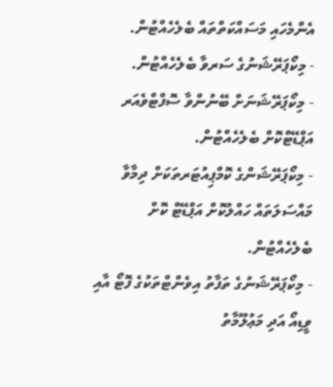އެންމެހައި މަސައްކަތްތައް ބެލެހެއްޓުން.
- މިކޯޕަރޭޝަނުގެ ސަރވާ ބެލެހެއްޓުން.
- މިކޯޕަރޭޝަނަށް ބޭނުންވާ ސޮފްޓްވެއަރ އަޕްޑޭޓްކޮށް ބެލެހެއްޓުން.
- މިކޯޕަރޭޝަންގެ ކޮމްޕިއުޓަރތަކަށް ދިމާވާ މައްސަލަތައް ހައްލުކޮށް އަޕްޑޭޓް ކޮށް ބެލެހެއްޓުން.
- މިކޯޕަރޭޝަނުގެ ތަފާތު އިވެންޓްތަކުގެ ފޮޓޯ އާއި ވީޑިއޯ އަދި މަޢުލޫމާތު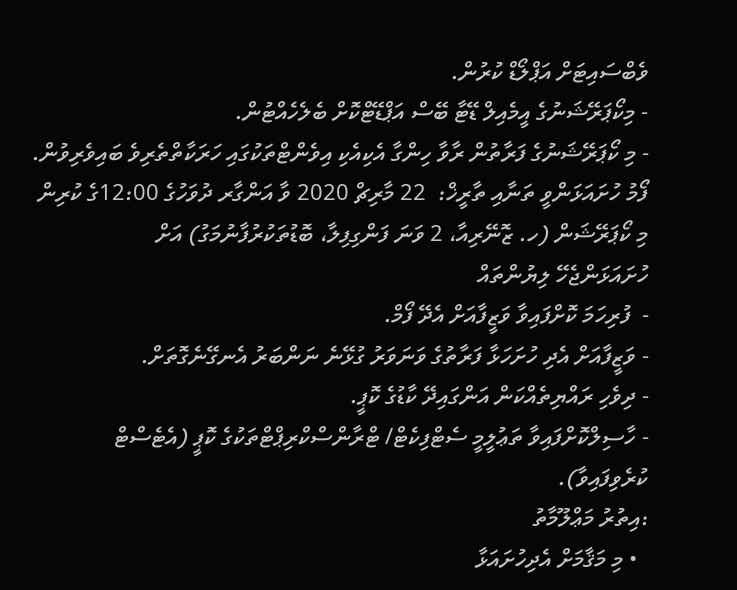ވެބްސައިޓަށް އަޕްލޯޑް ކުރުން.
- މިކޯޕަރޭޝަނުގެ އީމެއިލް ޑޭޓާ ބޭސް އަޕްޑޭޓްކޮށް ބެލެހެއްޓުން.
- މި ކޯޕަރޭޝަނުގެ ފަރާތުން ރާވާ ހިންގާ އެކިއެކި އިވެންޓްތަކުގައި ހަރަކާތްތެރިވެ ބައިވެރިވުން.
ފޯމު ހުށައަޅަންވީ ތަނާއި ތާރީޚް:  22 މާރިޗް 2020 ވާ އަންގާރ ދުވަހުގެ 12:00ގެ ކުރިން މި ކޯޕަރޭޝަން (ހ. ޒޮނޭރިއާ، 2 ވަނަ ފަންގިފިލާ، ބޮޑުތަކުރުފާނުމަގު) އަށް
ހުށައަޅަންޖެހޭ ލިޔުންތައް
-  ފުރިހަމަ ކޮށްފައިވާ ވަޒީފާއަށް އެދޭ ފޯމް.
- ވަޒީފާއަށް އެދި ހުށަހަޅާ ފަރާތުގެ ވަނަވަރު ގުޅޭނެ ނަންބަރު އެނގޭނެގޮތަށް.
- ދިވެހި ރައްޔިތެއްކަން އަންގައިދޭ ކާޑުގެ ކޮޕީ.
- ހާސިލްކޮށްފައިވާ ތަޢުލީމީ ސެޓްފިކެޓް/ ޓްރާންސްކްރިޕްޓްތަކުގެ ކޮޕީ (އެޓެސްޓް ކުރެވިފައިވާ).
:އިތުރު މަޢްލޫމާތު
  • މި މަޤާމަށް އެދިހުށައަޅާ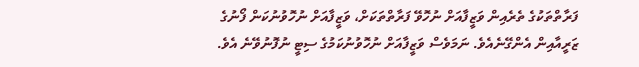ފަރާތްތަކުގެ ތެރެއިން ވަޒީފާއަށް ނުހޮވޭ ފަރާތްތަކަށް، ވަޒީފާއަށް ނުހޮވުނުކަން ފޯނުގެ ޒަރީއާއިން އެންގޭނެއެވެ. ނަމަވެސް ވަޒީފާއަށް ނުހޮވުނުކަމުގެ ސިޓީ ނުފޮނުވޭނެ އެވެ.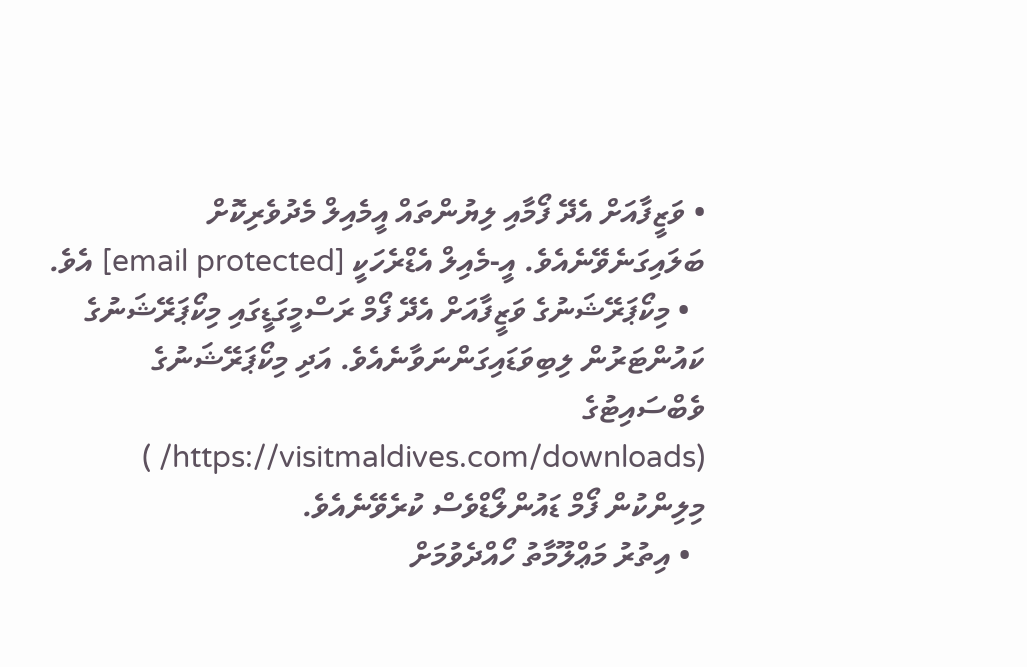• ވަޒީފާއަށް އެދޭ ފޯމާއި ލިޔުންތައް އީމެއިލް މެދުވެރިކޮށް ބަލައިގަނެވޭނެއެވެ. އީ-މެއިލް އެޑްރެހަކީ [email protected] އެވެ.
  • މިކޯޕަރޭޝަނުގެ ވަޒީފާއަށް އެދޭ ފޯމް ރަސްމީގަޑީގައި މިކޯޕަރޭޝަނުގެ ކައުންޓަރުން ލިބިވަޑައިގަންނަވާނެއެވެ. އަދި މިކޯޕަރޭޝަނުގެ ވެބްސައިޓުގެ (https://visitmaldives.com/downloads/ ) މިލިންކުން ފޯމް ޑައުންލޯޑްވެސް ކުރެވޭނެއެވެ.
  • އިތުރު މަޢްލޫމާތު ހޯއްދެވުމަށް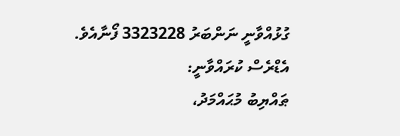ގުޅުއްވާނީ ނަންބަރު 3323228 ފޯނާއެވެ.
އެޑްރެސް ކުރައްވާނީ:
ޠައްޔިބު މުޙައްމަދު،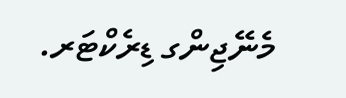މެނޭޖިންގ ޑިރެކްޓަރ.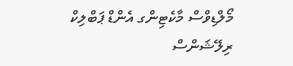މޯލްޑިވްސް މާކެޓިންގ އެންޑް ޕަބްލިކް ރިލޭޝަންސް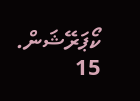ކޯޕަރޭޝަން.
15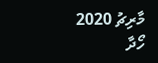މާރިޗު 2020
ހޯދާ